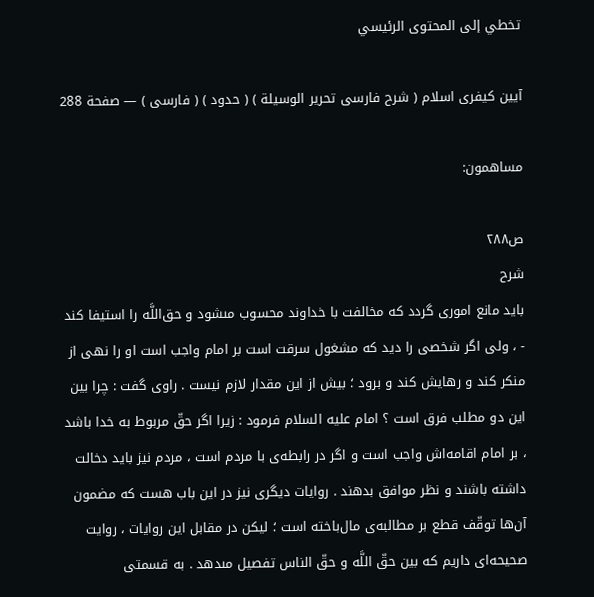تخطي إلى المحتوى الرئيسي

آيين كيفرى اسلام ( شرح فارسى تحرير الوسيلة ) ( حدود ) ( فارسى ) — صفحة 288

مساهمون:

ص٢٨٨
شرح
بايد مانع امورى گردد كه مخالفت با خداوند محسوب مىشود و حق‌اللَّه را استيفا كند - ، ولى اگر شخصى را ديد كه مشغول سرقت است بر امام واجب است او را نهى از منكر كند و رهايش كند و برود ؛ بيش از اين مقدار لازم نيست . راوى گفت : چرا بين اين دو مطلب فرق است ؟ امام عليه السلام فرمود : زيرا اگر حقّ مربوط به خدا باشد ، بر امام اقامه‌اش واجب است و اگر در رابطه‌ى با مردم است ، مردم نيز بايد دخالت داشته باشند و نظر موافق بدهند . روايات ديگرى نيز در اين باب هست كه مضمون آن‌ها توقّف قطع بر مطالبه‌ى مال‌باخته است ؛ ليكن در مقابل اين روايات ، روايت صحيحه‌اى داريم كه بين حقّ اللَّه و حقّ الناس تفصيل مىدهد . به قسمتى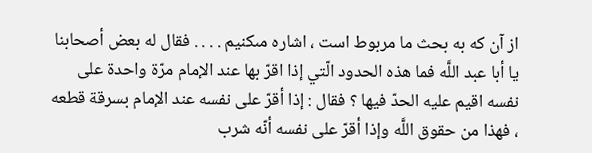از آن كه به بحث ما مربوط است ، اشاره مىكنيم . . . . فقال له بعض أصحابنا يا أبا عبد اللَّه فما هذه الحدود الّتي إذا اقرّ بها عند الإمام مرّة واحدة على نفسه اقيم عليه الحدّ فيها ؟ فقال : إذا أقرّ على نفسه عند الإمام بسرقة قطعه ، فهذا من حقوق اللَّه وإذا أقرّ على نفسه أنّه شرب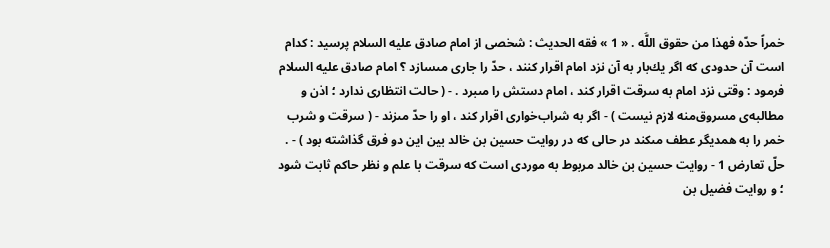خمراً حدّه فهذا من حقوق اللَّه . « 1 » فقه الحديث : شخصى از امام صادق عليه السلام پرسيد : كدام است آن حدودى كه اگر يك‌بار به آن نزد امام اقرار كنند ، حدّ را جارى مىسازد ؟ امام صادق عليه السلام فرمود : وقتى نزد امام به سرقت اقرار كند ، امام دستش را مىبرد . - ( حالت انتظارى ندارد ؛ اذن و مطالبه‌ى مسروق‌منه لازم نيست ) - اگر به شراب‌خوارى اقرار كند ، او را حدّ مىزند - ( سرقت و شرب خمر را به همديگر عطف مىكند در حالى كه در روايت حسين بن خالد بين اين دو فرق گذاشته بود ) - . حلّ تعارض 1 - روايت حسين بن خالد مربوط به موردى است كه سرقت با علم و نظر حاكم ثابت شود ؛ و روايت فضيل بن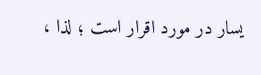يسار در مورد اقرار است ؛ لذا ،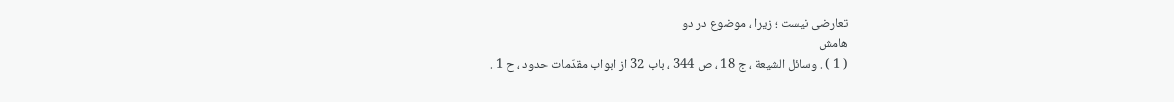تعارضى نيست ؛ زيرا ، موضوع در دو
هامش
( 1 ) . وسائل الشيعة ، ج 18 ، ص 344 ، باب 32 از ابواب مقدّمات حدود ، ح 1 .